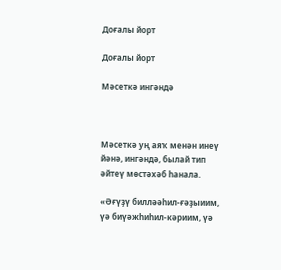Доғалы йорт

Доғалы йорт

Мәсеткә ингәндә



Мәсеткә уң аяҡ менән инеү йәнә, ингәндә, былай тип әйтеү мөстәхәб һанала.

«Әғүҙү билләәһил-ғәҙыиим, үә биүәжһиһил-кәриим, үә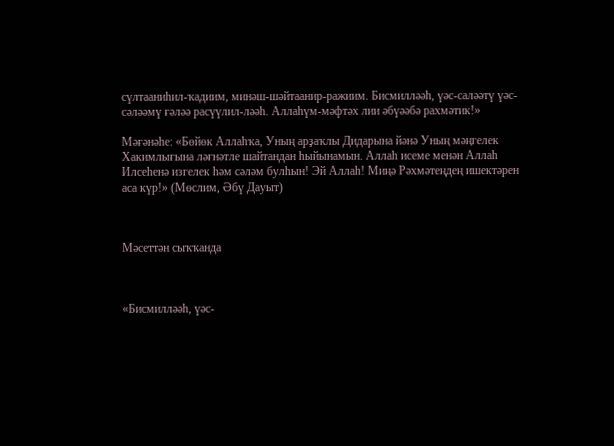сүлтааниһил-ҡадиим, минәш-шәйтаанир-ражиим. Бисмилләәһ, үәс-саләәтү үәс-сәләәмү ғәләә расүүлил-ләәһ. Аллаһүм-мәфтәх лии әбүәәбә рахмәтик!»

Мәғәнәһе: «Бөйөк Аллаһҡа, Уның арҙаҡлы Дидарына йәнә Уның мәңгелек Хакимлығына ләғнәтле шайтандан һыйынамын. Аллаһ исеме менән Аллаһ Илсеһенә изгелек һәм сәләм булһын! Эй Аллаһ! Миңә Рәхмәтеңдең ишектәрен аса күр!» (Мөслим, Әбү Дауыт)



Мәсеттән сыҡҡанда



«Бисмилләәһ, үәс-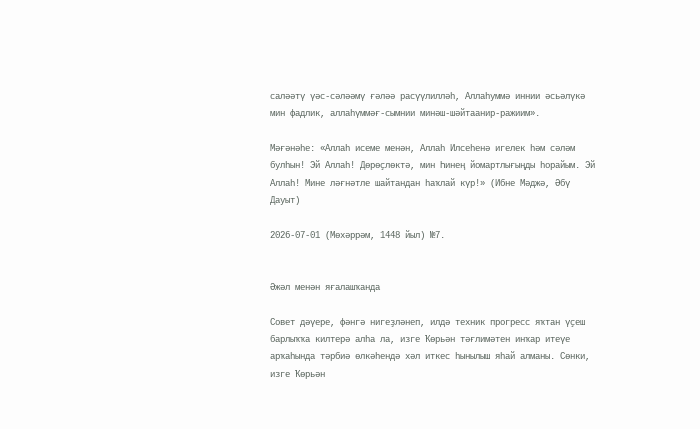саләәтү үәс-сәләәмү ғәләә расүүлилләһ, Аллаһуммә иннии әсьәлүкә мин фадлик, аллаһүммәғ-сымнии минәш-шәйтаанир-ражиим».

Мәғәнәһе: «Аллаһ исеме менән, Аллаһ Илсеһенә игелек һәм сәләм булһын! Эй Аллаһ! Дөрөҫлөктә, мин Һинең йомартлығыңды һорайым. Эй Аллаһ! Мине ләғнәтле шайтандан һаҡлай күр!» (Ибне Мәджә, Әбү Дауыт)

2026-07-01 (Мөхәррәм, 1448 йыл) №7.


Әжәл менән яғалашҡанда

Совет дәүере, фәнгә нигеҙләнеп, илдә техник прогресс яҡтан үҫеш барлыҡҡа килтерә алһа ла, изге Ҡөрьән тәғлимәтен инҡар итеүе арҡаһында тәрбиә өлкәһендә хәл иткес һынылыш яһай алманы. Сөнки, изге Ҡөрьән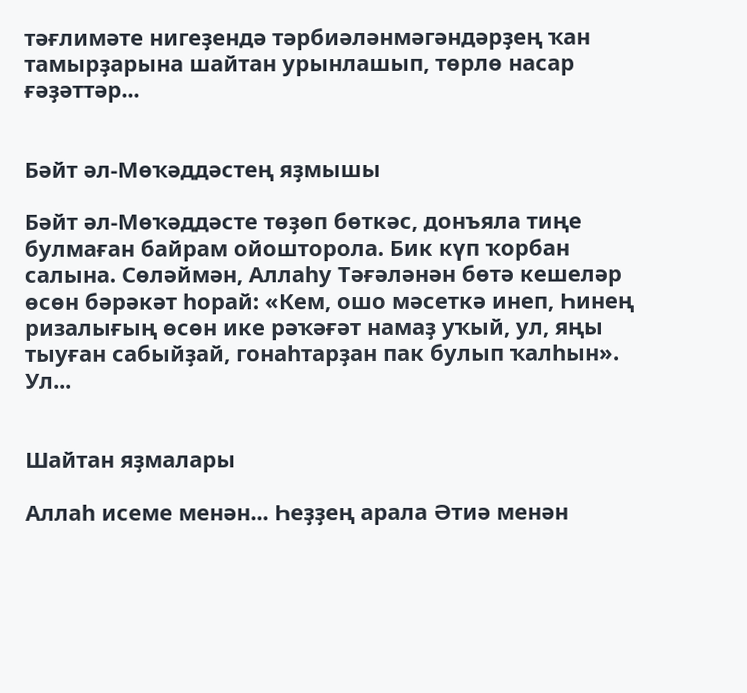тәғлимәте нигеҙендә тәрбиәләнмәгәндәрҙең ҡан тамырҙарына шайтан урынлашып, төрлө насар ғәҙәттәр...


Бәйт әл-Мөҡәддәстең яҙмышы

Бәйт әл-Мөҡәддәсте төҙөп бөткәс, донъяла тиңе булмаған байрам ойошторола. Бик күп ҡорбан салына. Сөләймән, Аллаһу Тәғәләнән бөтә кешеләр өсөн бәрәкәт һорай: «Кем, ошо мәсеткә инеп, Һинең ризалығың өсөн ике рәҡәғәт намаҙ уҡый, ул, яңы тыуған сабыйҙай, гонаһтарҙан пак булып ҡалһын». Ул...


Шайтан яҙмалары

Аллаһ исеме менән... Һеҙҙең арала Әтиә менән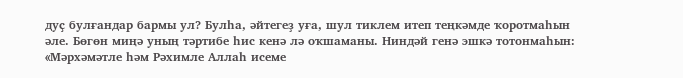дуҫ булғандар бармы ул? Булһа, әйтегеҙ уға, шул тиклем итеп теңкәмде ҡоротмаһын әле. Бөгөн миңә уның тәртибе һис кенә лә оҡшаманы. Ниндәй генә эшкә тотонмаһын: «Мәрхәмәтле һәм Рәхимле Аллаһ исеме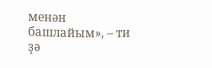менән башлайым», – ти ҙә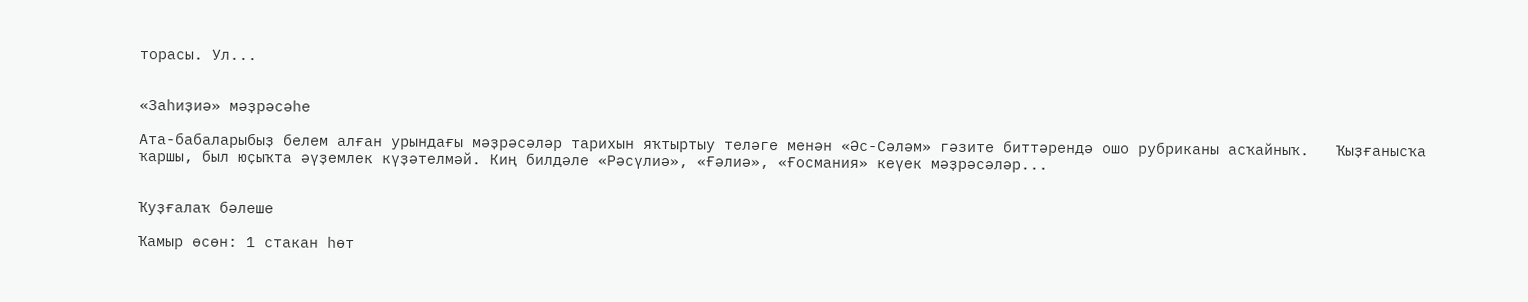торасы. Ул...


«Заһиҙиә» мәҙрәсәһе

Ата-бабаларыбыҙ белем алған урындағы мәҙрәсәләр тарихын яҡтыртыу теләге менән «Әс-Сәләм» гәзите биттәрендә ошо рубриканы асҡайныҡ.   Ҡыҙғанысҡа ҡаршы, был юҫыҡта әүҙемлек күҙәтелмәй. Киң билдәле «Рәсүлиә», «Ғәлиә», «Ғосмания» кеүек мәҙрәсәләр...


Ҡуҙғалаҡ бәлеше

Ҡамыр өсөн: 1 стакан һөт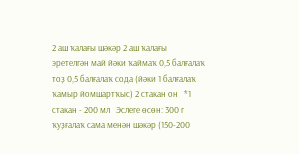2 аш ҡалағы шәкәр 2 аш ҡалағы эретелгән май йәки ҡаймаҡ 0,5 балғалаҡ тоҙ 0,5 балғалаҡ сода (йәки 1 балғалаҡ ҡамыр йомшартҡыс) 2 стакан он   *1 стакан - 200 мл   Эслеге өсөн: 300 г ҡуҙғалаҡ сама менән шәкәр (150-200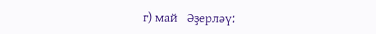г) май   Әҙерләү: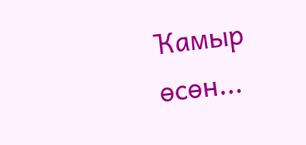Ҡамыр өсөн...